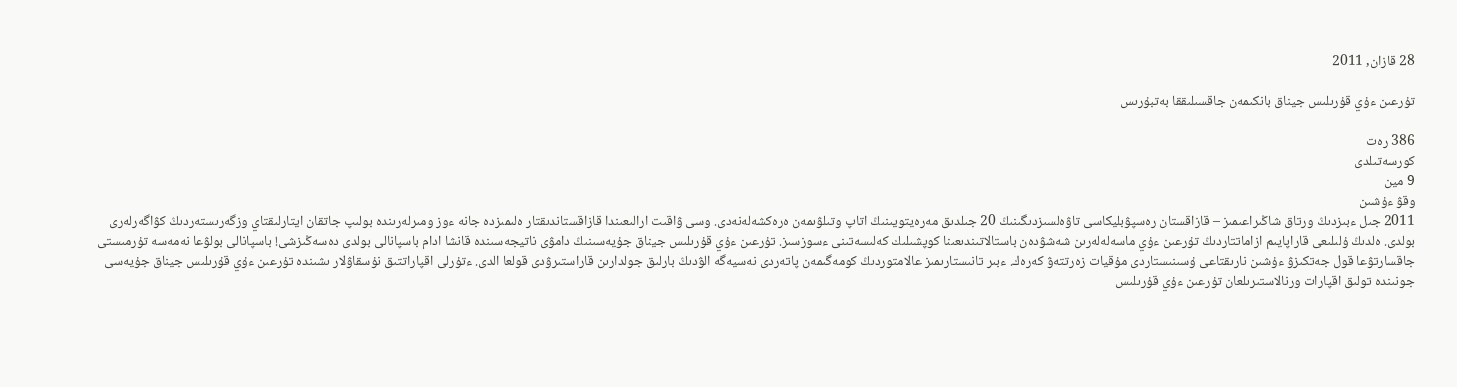28 قازان, 2011

تۇرعىن ءۇي قۇرىلىس جيناق بانكىمەن جاقسىلىققا بەتبۇرىس

386 رەت
كورسەتىلدى
9 مين
وقۋ ءۇشىن
2011 جىل ءبىزدىڭ ورتاق شاڭىراعىمىز – قازاقستان رەسپۋبليكاسى تاۋەلسىزدىگىنىڭ 20 جىلدىق مەرەيتويىنىڭ اتاپ وتىلۋىمەن ەرەكشەلەنەدى. وسى ۋاقىت ارالىعىندا قازاقستاندىقتار ەلىمىزدە جانە ءوز ومىرلەرىندە بولىپ جاتقان ايتارلىقتاي وزگەرىستەردىڭ كۋاگەرلەرى بولدى. ەلدىڭ ۇلىلىعى قاراپايىم ازاماتتاردىڭ تۇرعىن ءۇي ماسەلەلەرىن شەشۋدەن باستالاتىندىعىنا كوپشىلىك كەلىسەتىنى ءسوزسىز. تۇرعىن ءۇي قۇرىلىس جيناق جۇيەسىنىڭ دامۋى ناتيجەسىندە قانشا ادام باسپانالى بولدى دەسەڭىزشى! باسپانالى بولۋعا نەمەسە تۇرمىستى جاقسارتۋعا قول جەتكىزۋ ءۇشىن نارىقتاعى ۇسىنىستاردى مۇقيات زەرتتەۋ كەرەك. ءبىر تانىستارىمىز عالامتوردىڭ كومەگىمەن پاتەردى نەسيەگە الۋدىڭ بارلىق جولدارىن قاراستىرۋدى قولعا الدى. ءتۇرلى اقپاراتتىق نۇسقاۋلار ىشىندە تۇرعىن ءۇي قۇرىلىس جيناق جۇيەسى جونىندە تولىق اقپارات ورنالاستىرىلعان تۇرعىن ءۇي قۇرىلىس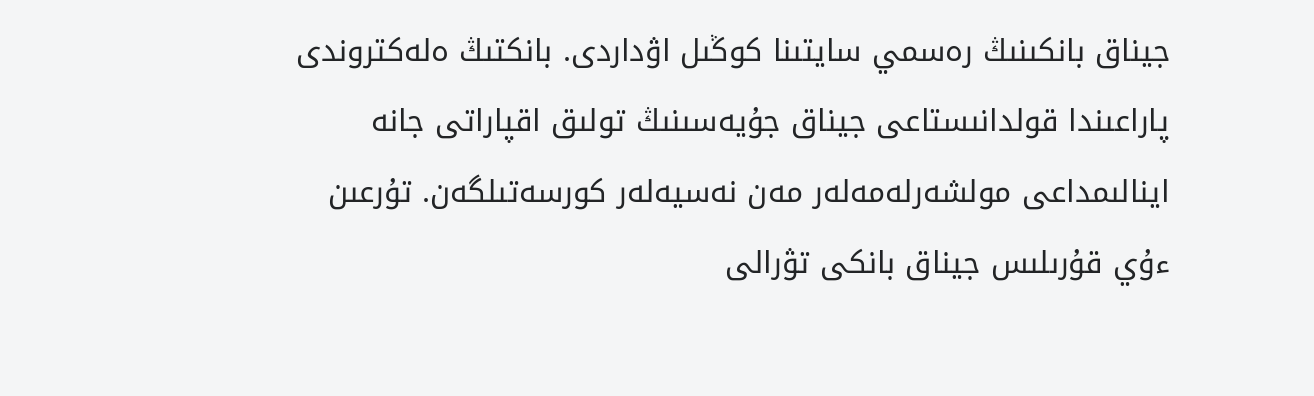جيناق بانكىنىڭ رەسمي سايتىنا كوڭىل اۋداردى. بانكتىڭ ەلەكتروندى پاراعىندا قولدانىستاعى جيناق جۇيەسىنىڭ تولىق اقپاراتى جانە اينالىمداعى مولشەرلەمەلەر مەن نەسيەلەر كورسەتىلگەن. تۇرعىن ءۇي قۇرىلىس جيناق بانكى تۋرالى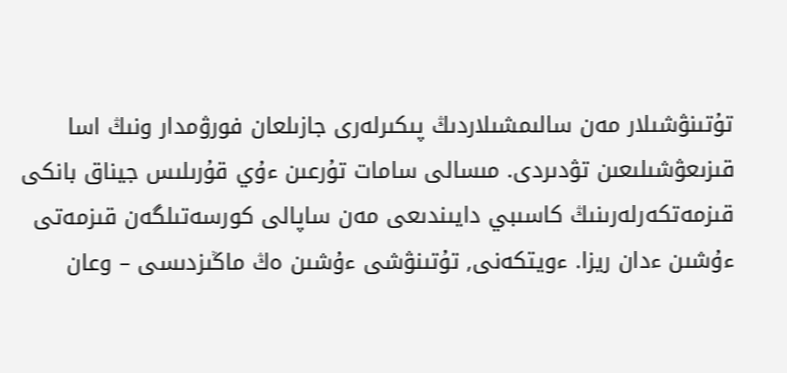تۇتىنۋشىلار مەن سالىمشىلاردىڭ پىكىرلەرى جازىلعان فورۋمدار ونىڭ اسا قىزىعۋشىلىعىن تۋدىردى. مىسالى سامات تۇرعىن ءۇي قۇرىلىس جيناق بانكى قىزمەتكەرلەرىنىڭ كاسىبي دايىندىعى مەن ساپالى كورسەتىلگەن قىزمەتى ءۇشىن ءدان ريزا. ءويتكەنى, تۇتىنۋشى ءۇشىن ەڭ ماڭىزدىسى – وعان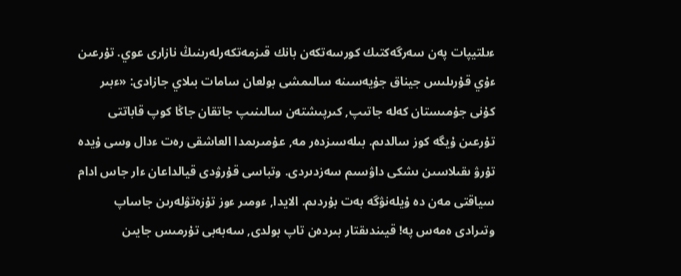ءىلتيپات پەن سەرگەكتىك كورسەتكەن بانك قىزمەتكەرلەرىنىڭ نازارى عوي. تۇرعىن ءۇي قۇرىلىس جيناق جۇيەسىنە سالىمشى بولعان سامات بىلاي جازادى: «ءبىر كۇنى جۇمىستان كەلە جاتىپ, كىرپىشتەن سالىنىپ جاتقان جاڭا كوپ قاباتتى تۇرعىن ۇيگە كوز سالدىم. بىلەسىزدەر مە, عۇمىرىمدا العاشقى رەت ءدال وسى ۇيدە تۇرۋ ىقىلاسىن ىشكى داۋسىم سەزدىردى. وتباسى قۇرۋدى قيالداعان ءار جاس ادام سياقتى مەن دە ۇيلەنۋگە بەت بۇردىم. الايدا, ءومىر ءوز تۇزەتۋلەرىن جاساپ وتىرادى ەمەس پە! قيىندىقتار بىردەن تاپ بولدى, سەبەبى تۇرمىس جايىن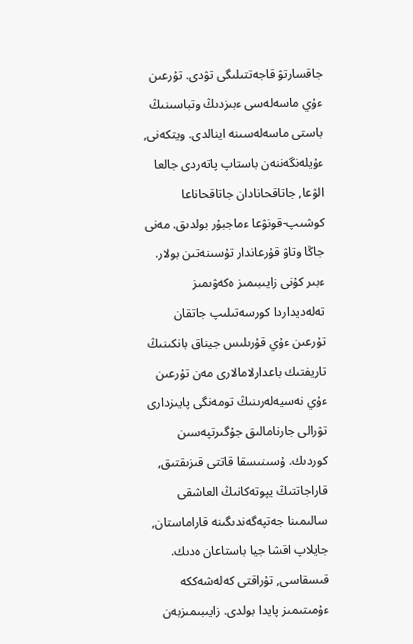جاقسارتۋ قاجەتتىلىگى تۋدى. تۇرعىن ءۇي ماسەلەسى ءبىزدىڭ وتباسىنىڭ باستى ماسەلەسىنە اينالدى. ويتكەنى, ءۇيلەنگەننەن باستاپ پاتەردى جالعا الۋعا, جاتاقحانادان جاتاقحاناعا كوشىپ-قونۋعا ءماجبۇر بولدىق. مەنى جاڭا وتاۋ قۇرعاندار تۇسىنەتىن بولار. ءبىر كۇنى زايىبىمىز ەكەۋىمىز تەلەديداردا كورسەتىلىپ جاتقان تۇرعىن ءۇي قۇرىلىس جيناق بانكىنىڭ تاريفتىك باعدارلامالارى مەن تۇرعىن ءۇي نەسيەلەرىنىڭ تومەنگى پايىزدارى تۋرالى جارنامالىق جۇگىرتپەسىن كوردىك. ۇسىنىسقا قاتتى قىزىقتىق, قاراجاتتىڭ يپوتەكانىڭ العاشقى سالىمىنا جەتپەگەندىگىنە قاراماستان, جايلاپ اقشا جيا باستاعان ەدىك. قىسقاسى, تۇراقتى كەلەشەككە ءۇمىتىمىز پايدا بولدى. زايىبىمىزبەن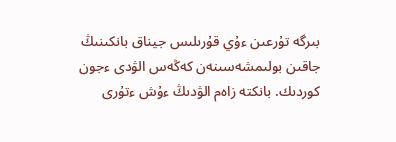بىرگە تۇرعىن ءۇي قۇرىلىس جيناق بانكىنىڭ جاقىن بولىمشەسىنەن كەڭەس الۋدى ءجون كوردىك. بانكتە زاەم الۋدىڭ ءۇش ءتۇرى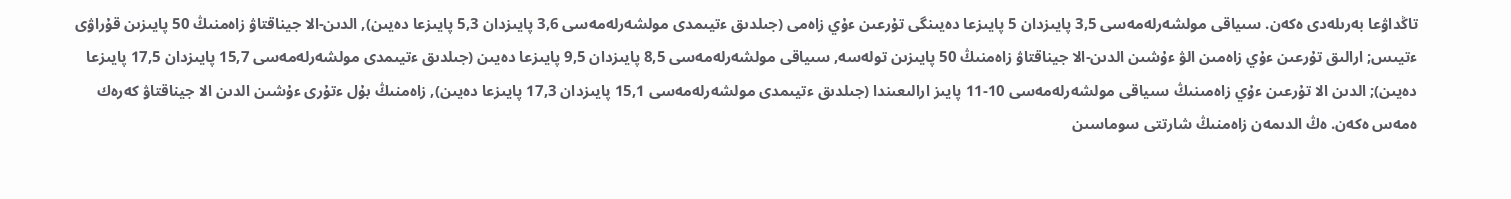تاڭداۋعا بەرىلەدى ەكەن. سىياقى مولشەرلەمەسى 3,5 پايىزدان 5 پايىزعا دەيىنگى تۇرعىن ءۇي زاەمى (جىلدىق ءتيىمدى مولشەرلەمەسى 3,6 پايىزدان 5,3 پايىزعا دەيىن), الدىن-الا جيناقتاۋ زاەمنىڭ 50 پايىزىن قۇراۋى ءتيىس; ارالىق تۇرعىن ءۇي زاەمىن الۋ ءۇشىن الدىن-الا جيناقتاۋ زاەمنىڭ 50 پايىزىن تولەسە, سىياقى مولشەرلەمەسى 8,5 پايىزدان 9,5 پايىزعا دەيىن (جىلدىق ءتيىمدى مولشەرلەمەسى 15,7 پايىزدان 17,5 پايىزعا دەيىن); الدىن الا تۇرعىن ءۇي زاەمىنىڭ سىياقى مولشەرلەمەسى 10-11 پايىز ارالىعىندا (جىلدىق ءتيىمدى مولشەرلەمەسى 15,1 پايىزدان 17,3 پايىزعا دەيىن), زاەمنىڭ بۇل ءتۇرى ءۇشىن الدىن الا جيناقتاۋ كەرەك ەمەس ەكەن. ەڭ الدىمەن زاەمنىڭ شارتتى سوماسىن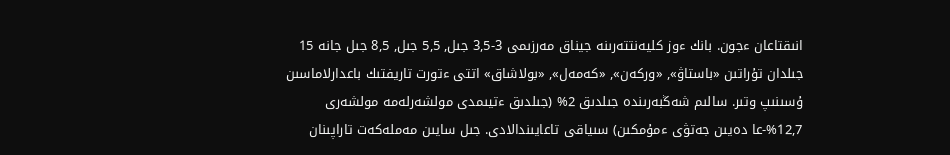انىقتاعان ءجون. بانك ءوز كليەنتتەرىنە جيناق مەرزىمى 3-3,5 جىل, 5,5 جىل, 8,5 جىل جانە 15 جىلدان تۇراتىن «باستاۋ», «وركەن», «كەمەل», «بولاشاق» اتتى ءتورت تاريفتىك باعدارلاماسىن ۇسىنىپ وتىر. سالىم شەڭبەرىندە جىلدىق 2% (جىلدىق ءتيىمدى مولشەرلەمە مولشەرى 12,7%-عا دەيىن جەتۋى ءمۇمكىن) سىياقى تاعايىندالادى. جىل سايىن مەملەكەت تاراپىنان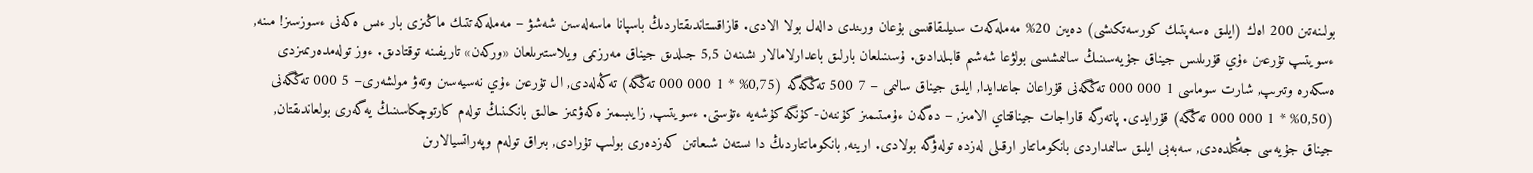بولىنەتىن 200 اەك (ايلىق ەسەپتىك كورسەتكىشى) دەيىن 20% مەملەكەت سىيلىقاقىسى بۇعان ورىندى دالەل بولا الادى. قازاقستاندىقتاردىڭ باسپانا ماسەلەسىن شەشۋ – مەملەكەتتىك ماڭىزى بار ءىس ەكەنى ءسوزسىز! مىنە, ءسويتىپ تۇرعىن ءۇي قۇرىلىس جيناق جۇيەسىنىڭ سالىمشىسى بولۋعا شەشىم قابىلدادىق. ۇسىنىلعان بارلىق باعدارلامالار ىشىنەن 5,5 جىلدىق جيناق مەرزىمى ويلاستىرىلعان «وركەن» تاريفىنە توقتادىق. ءوز تولەمدەرىمىزدى ەسكەرە وتىرىپ, شارت سوماسى 1 000 000 تەڭگەنى قۇراعان جاعدايدا, ايلىق جيناق سالىمى – 7 500 تەڭگەگە (0,75% * 1 000 000 تەڭگە) تەڭەلەدى, ال تۇرعىن ءۇي نەسيەسىن وتەۋ مولشەرى– 5 000 تەڭگەنى (0,50% * 1 000 000 تەڭگە) قۇرايدى. پاتەرگە قاراجات جيناقتاي الامىز, – دەگەن ءۇمىتىمىز كۇننەن-كۇنگە كۇشەيە ءتۇستى. ءسويتىپ, زايىبىمىز ەكەۋىمىز حالىق بانكىنىڭ تولەم كارتوچكاسىنىڭ يەگەرى بولعاندىقتان, جيناق جۇيەسى جەڭىلدەدى, سەبەبى ايلىق سالىمداردى بانكوماتتار ارقىلى لەزدە تولەۋگە بولادى. ارينە, بانكوماتتاردىڭ دا ىستەن شىعاتىن كەزدەرى بولىپ تۇرادى, بىراق تولەم وپەراتسيالارىن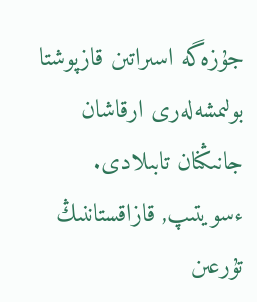جۇزەگە اسىراتىن قازپوشتا بولىمشەلەرى ارقاشان جانىڭنان تابىلادى. ءسويتىپ, قازاقستاننىڭ تۇرعىن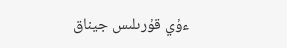ءۇي قۇرىلىس جيناق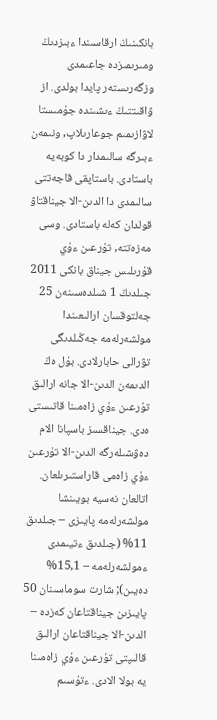بانكىنىڭ ارقاسىندا ءبىزدىڭ ومىرىمىزدە جاعىمدى وزگەرىستەر پايدا بولدى. از ۋاقىتتىڭ ءىشىندە جۇمىستا لاۋازىمىم جوعارىلاپ, ونىمەن ءبىرگە سالىمدار دا كوبەيە باستادى. باستاپقى قاجەتتى سالىمدى دا الدىن-الا جيناقتاۋ قولدان كەلە باستادى. وسى مەزەتتە, تۇرعىن ءۇي قۇرىلىس جيناق بانكى 2011 جىلدىڭ 1 شىلدەسىنەن 25 جەلتوقسان ارالىعىندا مولشەرلەمە جەڭىلدىگى تۋرالى حابارلادى. بۇل ەڭ الدىمەن الدىن-الا جانە ارالىق تۇرعىن ءۇي زاەمىنا قاتىستى ەدى. جيناقسىز باسپانا الام دەۋشىلەرگە الدىن-الا تۇرعىن ءۇي زاەمى قاراستىرىلعان. اتالعان نەسيە بويىنشا مولشەرلەمە پايىزى – جىلدىق 11% (جىلدىق ءتيىمدى ءمولشەرلەمە – 15,1% دەيىن); شارت سوماسىنان 50 پايىزىن جيناقتاعان كەزدە – الدىن-الا جيناقتاعان ارالىق قالىپتى تۇرعىن ءۇي زاەمىنا يە بولا الادى. ءتۇسىم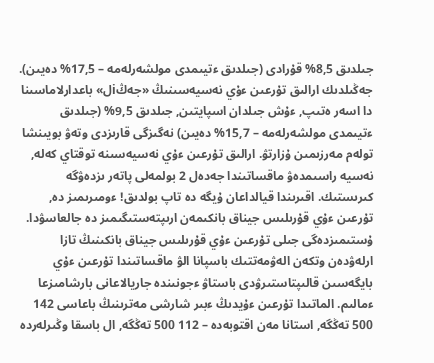جىلدىق 8,5% قۇرادى (جىلدىق ءتيىمدى مولشەرلەمە – 17,5% دەيىن). جەڭىلدىك ارالىق تۇرعىن ءۇي نەسيەسىنىڭ «جەڭiل» باعدارلاماسىنا دا اسەر ەتىپ, ءۇش جىلدان اسپايتىن, جىلدىق 9,5% (جىلدىق ءتيىمدى مولشەرلەمە – 15,7% دەيىن) نەگىزگى قارىزدى وتەۋ بويىنشا تولەم مەرزىمىن ۇزارتۋ. ارالىق تۇرعىن ءۇي نەسيەسىنە توقتاي كەلە, نەسيە راسىمدەۋ ماقساتىندا جەدەل 2 بولمەلى پاتەر ىزدەۋگە كىرىستىك. اقىرىندا قيالداعان ۇيگە دە تاپ بولدىق! ءومىرىمىز دە, تۇرعىن ءۇي قۇرىلىس جيناق بانكىمەن ارىپتەستىگىمىز دە جالعاسۋدا. ۇستىمىزدەگى جىلى تۇرعىن ءۇي قۇرىلىس جيناق بانكىنىڭ تازا ارلەۋدەن وتكەن الەۋمەتتىك باسپانا الۋ ماقساتىندا تۇرعىن ءۇي بايگەسىن قالىپتاستىرۋدى باستاۋ ءجونىندە جاريالاعانى بارشامىزعا ءمالىم. الماتىدا تۇرعىن ءۇيدىڭ ءبىر شارشى مەترىنىڭ باعاسى 142 500 تەڭگە, استانا مەن اقتوبەدە – 112 500 تەڭگە, ال باسقا وڭىرلەردە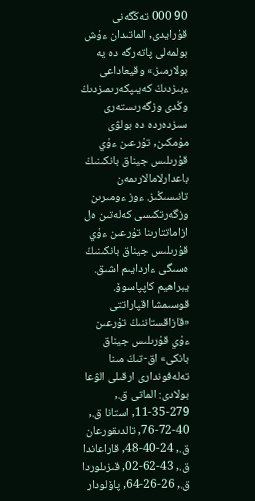90 000 تەڭگەنى قۇرايدى, الماتىدان ءۇش بولمەلى پاتەرگە دە يە بولارمىز.» وقيعاداعى ءبىزدىڭ كەيىپكەرىمىزدىڭ وڭدى وزگەرىستەرى سىزدەردە دە بولۋى مۇمكىن, تۇرعىن ءۇي قۇرىلىس جيناق بانكىنىڭ باعدارلامالارىمەن تانىسىڭىز. ءوز ءومىرىن وزگەرتكىسى كەلەتىن ەل ازاماتتارىنا تۇرعىن ءۇي قۇرىلىس جيناق بانكىنىڭ ەسىگى ءاردايىم اشىق. يبراھيم كاپپاسوۆ. قوسىمشا اقپاراتتى «قازاقستاننىڭ تۇرعىن ءۇي قۇرىلىس جيناق بانكى» اق-تىڭ مىنا تەلەفوندارى ارقىلى الۋعا بولادى: الماتى ق., 279-35-11, استانا ق., 40-72-76, تالدىقورعان ق., 24-40-48, قاراعاندا ق., 43-62-02, قىزىلوردا ق., 26-26-64, پاۆلودار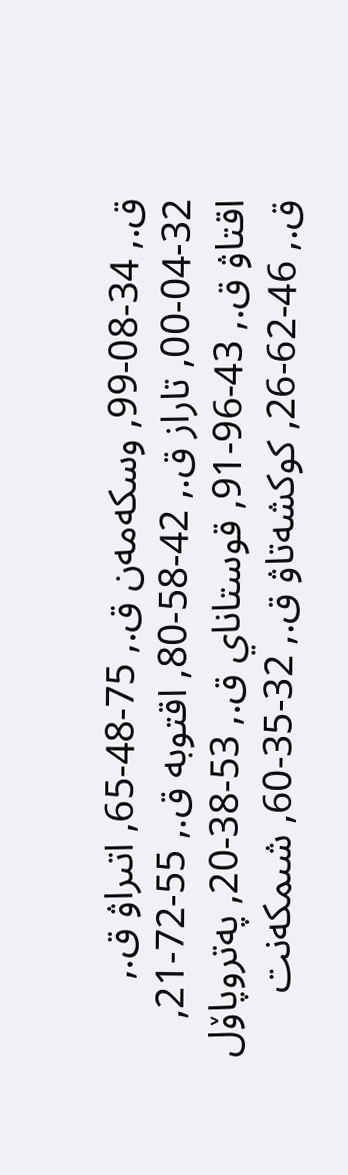ق., 34-08-99, وسكەمەن ق., 75-48-65, اتىراۋ ق., 32-04-00, تاراز ق., 42-58-80, اقتوبە ق., 55-72-21, اقتاۋ ق., 43-96-91, قوستاناي ق., 53-38-20, پەتروپاۆل ق., 46-62-26, كوكشەتاۋ ق., 32-35-60, شىمكەنت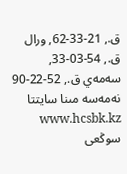ق., 21-33-62, ورال ق., 54-03-33, سەمەي ق., 52-22-90 نەمەسە مىنا سايتتا www.hcsbk.kz
سوڭعى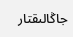جاڭالىقتار